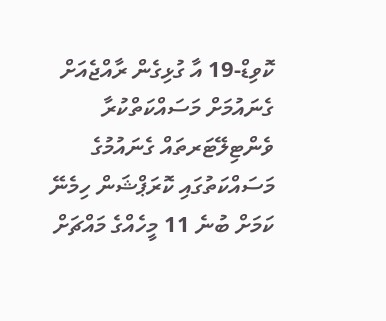ކޮވިޑް-19 އާ ގުޅިގެން ރާއްޖެއަށް ގެނައުމަށް މަސައްކަތްކުރާ ވެންޓިލޭޓަރތައް ގެނައުމުގެ މަސައްކަތުގައި ކޮރަޕްޝަން ހިމެނޭ ކަމަށް ބުނެ 11 މީހެއްގެ މައްޗަށް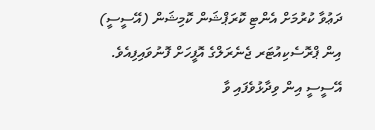ދަޢުވާ ކުރުމަށް އެންޓި ކޮރަޕްޝަން ކޮމިޝަން (އޭސީސީ) އިން ޕްރޮސެކިއުޓަރ ޖެނެރަލްގެ އޮފީހަށް ފޮނުވައިފިއެވެ.
އޭސީސީ އިން ވިދާޅުވެފައި ވާ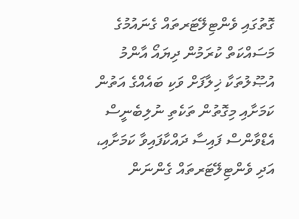ގޮތުގައި ވެންޓިލޭޓަރތައް ގެނައުމުގެ މަސައްކަތް ކުރަމުން ދިޔައޯ އާންމު އުޞޫލުތަކާ ޚިލާފަށް ވަކި ބައެއްގެ އަތުން ކަމަށާއި މިގޮތުން ތަކެތި ނުލިބެނީސް އެޑްވާންސް ފައިސާ ދައްކާފައިވާ ކަމަށާއި، އަދި ވެންޓިލޭޓަރތައް ގެންނަން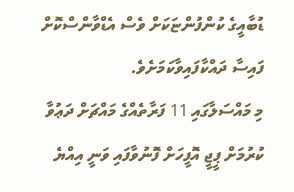ޑުބާއީގެ ކުންފުންޏަކަށް ވެސް އެޑްވާންސްކޮށް ފައިސާ ދައްކާފައިވާކަމަށެވެ.
މި މައްސަލާގައި 11 ފަރާތެއްގެ މައްޗަށް ދަޢުވާ ކުރުމަށް ޕީޖީ އޮފީހަށް ފޮނުވާފައި ވަނީ އިއްޔެ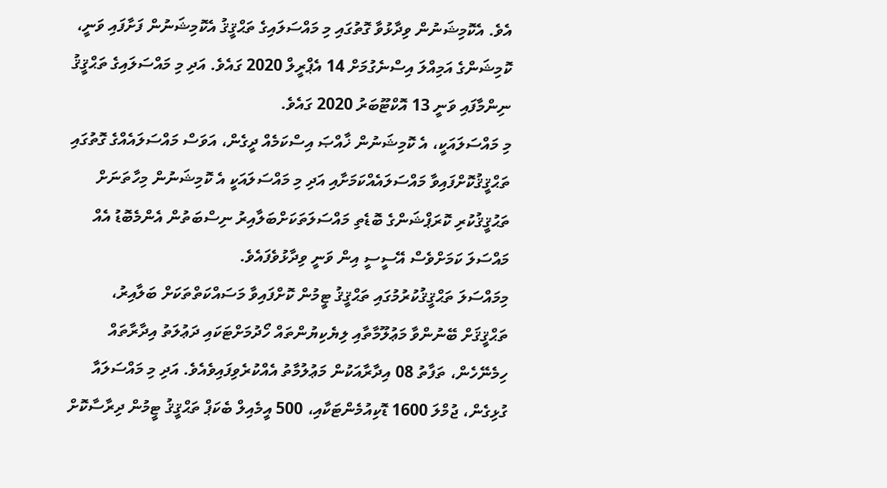އެވެ. އެކޮމިޝަނުން ވިދާޅުވާ ގޮތުގައި މި މައްސަލައިގެ ތަޙްޤީޤު އެކޮމިޝަނުން ފަށާފައި ވަނީ، ކޮމިޝަންގެ އަމިއްލަ އިސްނެގުމަށް 14 އެޕްރީލް 2020 ގައެވެ. އަދި މި މައްސަލައިގެ ތަޙްޤީޤު ނިންމާފައި ވަނީ 13 އޮކްޓޫބަރު 2020 ގައެވެ.
މި މައްސަލައަކީ، އެ ކޮމިޝަނުން ޚާއްޞަ އިސްކަމެއް ދީގެން، އަވަސް މައްސަލައެއްގެ ގޮތުގައި ތަޙްޤީޤުކޮށްފައިވާ މައްސަލައެއްކަމަށާއި އަދި މި މައްސަލައަކީ އެ ކޮމިޝަނުން މިހާތަނަށް ތަޙުޤީޤުކުރި ކޮރަޕްޝަންގެ ބޮޑެތި މައްސަލަތަކަށްބަލާއިރު ނިސްބަތުން އެންމެބޮޑު އެއް މައްސަލަ ކަމަށްވެސް އޭސީސީ އިން ވަނީ ވިދާޅުވެފައެވެ.
މިމައްސަލަ ތަޙްޤީޤުކުރުމުގައި ތަޙްޤީޤު ޓީމުން ކޮށްފައިވާ މަސައްކަތްތަކަށް ބަލާއިރު، ތަޙްޤީޤަށް ބޭނުންވާ މަޢުލޫމާތާއި ލިޔެކިޔުންތައް ހޯދުމަށްޓަކައި ދަޢުލަތު އިދާރާތައް ހިމެނޭހެން، ތަފާތު 08 އިދާރާއަކުން މަޢުލުމާތު އެއްކުރެވިފައިވެއެވެ. އަދި މި މައްސަލައާ ގުޅިގެން، ޖުމްލަ 1600 ޑޮކިއުމެންޓަކާއި، 500 އީމެއިލް ބެކަޕް ތަޙްޤީޤު ޓީމުން ދިރާސާކޮށް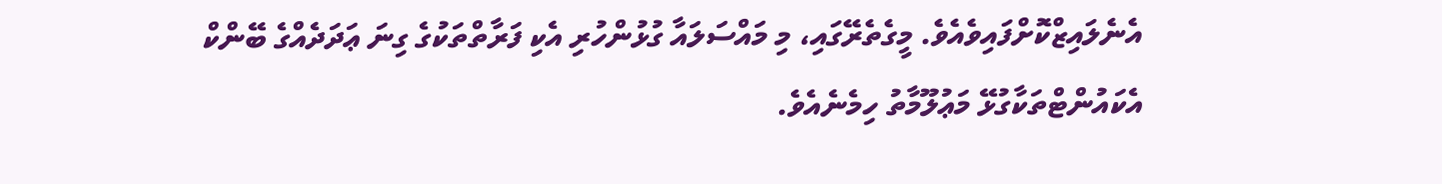އެނެލައިޒްކޮށްފައިވެއެވެ. މީގެތެރޭގައި، މި މައްސަލައާ ގުޅުންހުރި އެކި ފަރާތްތަކުގެ ގިނަ ޢަދަދެއްގެ ބޭންކް އެކައުންޓްތަކާގުޅޭ މަޢުލޫމާތު ހިމެނެއެވެ.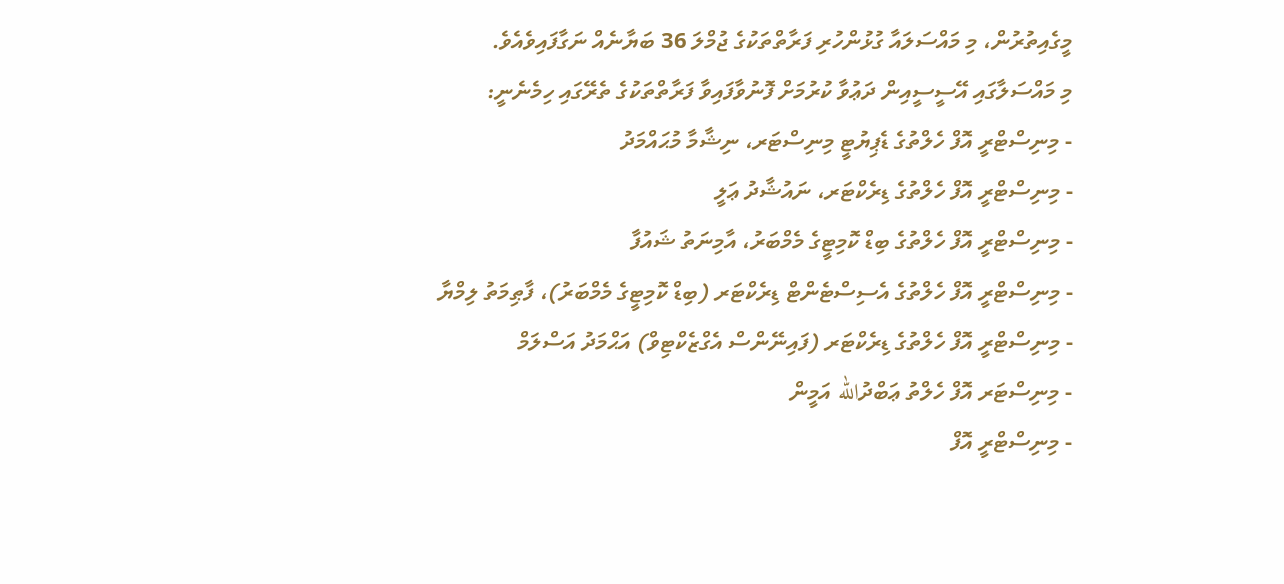މީގެއިތުރުން، މި މައްސަލައާ ގުޅުންހުރި ފަރާތްތަކުގެ ޖުމްލަ 36 ބަޔާނެއް ނަގާފައިވެއެވެ.
މި މައްސަލާގައި އޭސީސީއިން ދަޢުވާ ކުރުމަށް ފޮނުވާފައިވާ ފަރާތްތަކުގެ ތެރޭގައި ހިމެނެނީ:
- މިނިސްޓްރީ އޮފް ހެލްތުގެ ޑެޕިޔުޓީ މިނިސްޓަރ، ނިޝާމާ މުޙައްމަދު
- މިނިސްޓްރީ އޮފް ހެލްތުގެ ޑިރެކްޓަރ، ނައުޝާދު ޢަލީ
- މިނިސްޓްރީ އޮފް ހެލްތުގެ ބިޑް ކޮމިޓީގެ މެމްބަރު، އާމިނަތު ޝައުފާ
- މިނިސްޓްރީ އޮފް ހެލްތުގެ އެސިސްޓެންޓް ޑިރެކްޓަރ (ބިޑް ކޮމިޓީގެ މެމްބަރު)، ފާޠިމަތު ލިމްޔާ
- މިނިސްޓްރީ އޮފް ހެލްތުގެ ޑިރެކްޓަރ (ފައިނޭންސް އެގްޒެކްޓިވް) އަޙްމަދު އަސްލަމް
- މިނިސްޓަރ އޮފް ހެލްތު ޢަބްދުالله އަމީން
- މިނިސްޓްރީ އޮފް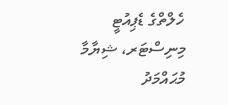ހެލްތްގެ ޑެޕިއުޓީ މިނިސްޓަރ، ޝިޔާމާ މުޙައްމަދު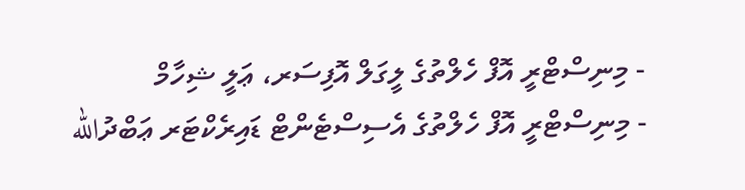- މިނިސްޓްރީ އޮފް ހެލްތުގެ ލީގަލް އޮފިސަރ، ޢަލީ ޝިހާމް
- މިނިސްޓްރީ އޮފް ހެލްތުގެ އެސިސްޓެންޓް ޑައިރެކްޓަރ ޢަބްދުالله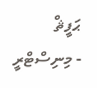ޙަފީޘް
- މިނިސްޓްރީ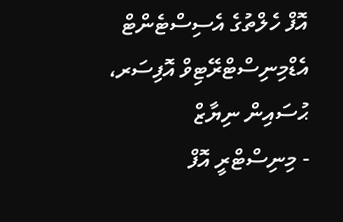އޮފް ހެލްތުގެ އެސިސްޓެންޓް އެޑްމިނިސްޓްރޭޓިވް އޮފިސަރ، ޙުސައިން ނިޔާޒް
- މިނިސްޓްރީ އޮފް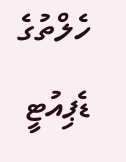ހެލްތުގެ ޑެޕިއުޓީ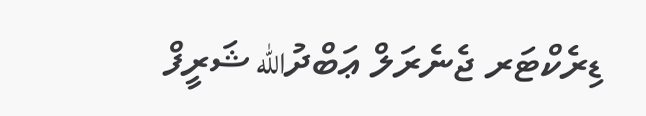ޑިރެކްޓަރ ޖެނެރަލް ޢަބްދުالله ޝަރީފް